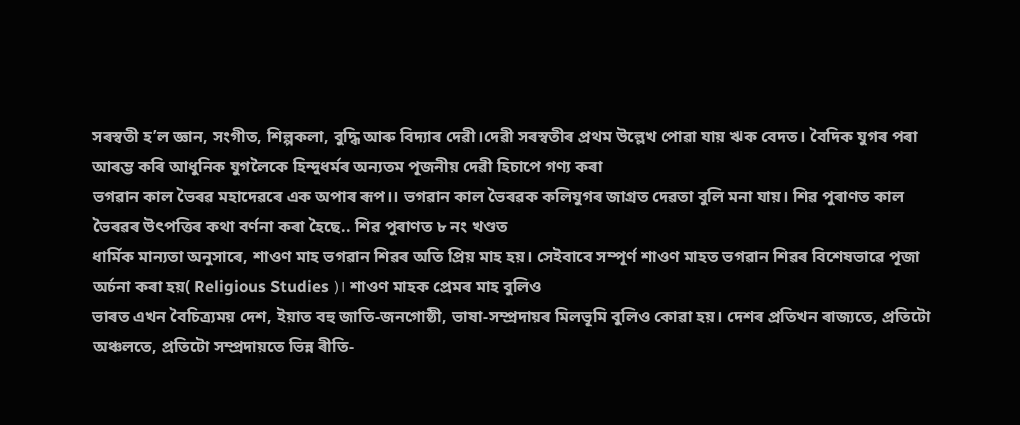সৰস্বতী হ’ল জ্ঞান, সংগীত, শিল্পকলা, বুদ্ধি আৰু বিদ্যাৰ দেৱী।দেৱী সৰস্বতীৰ প্ৰথম উল্লেখ পোৱা যায় ঋক বেদত। বৈদিক যুগৰ পৰা আৰম্ভ কৰি আধুনিক যুগলৈকে হিন্দুধৰ্মৰ অন্যতম পূজনীয় দেৱী হিচাপে গণ্য কৰা
ভগৱান কাল ভৈৰৱ মহাদেৱৰে এক অপাৰ ৰূপ।। ভগৱান কাল ভৈৰৱক কলিযুগৰ জাগ্ৰত দেৱতা বুলি মনা যায়। শিৱ পুৰাণত কাল ভৈৰৱৰ উৎপত্তিৰ কথা বৰ্ণনা কৰা হৈছে.. শিৱ পুৰাণত ৮ নং খণ্ডত
ধাৰ্মিক মান্যতা অনুসাৰে, শাওণ মাহ ভগৱান শিৱৰ অতি প্ৰিয় মাহ হয়। সেইবাবে সম্পূর্ণ শাওণ মাহত ভগৱান শিৱৰ বিশেষভাৱে পূজা অৰ্চনা কৰা হয়( Religious Studies )। শাওণ মাহক প্ৰেমৰ মাহ বুলিও
ভাৰত এখন বৈচিত্ৰ্যময় দেশ, ইয়াত বহু জাতি-জনগোষ্ঠী, ভাষা-সম্প্ৰদায়ৰ মিলভূমি বুলিও কোৱা হয়। দেশৰ প্ৰতিখন ৰাজ্যতে, প্ৰতিটো অঞ্চলতে, প্ৰতিটো সম্প্ৰদায়তে ভিন্ন ৰীতি-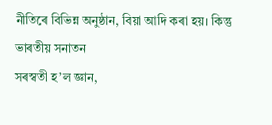নীতিৰে বিভিন্ন অনুষ্ঠান, বিয়া আদি কৰা হয়। কিন্তু ভাৰতীয় সনাতন
সৰস্বতী হ’ল জ্ঞান,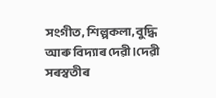সংগীত, শিল্পকলা, বুদ্ধি আৰু বিদ্যাৰ দেৱী।দেৱী সৰস্বতীৰ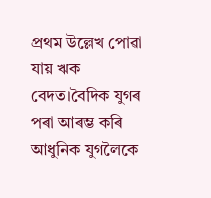প্ৰথম উল্লেখ পোৱা যায় ঋক বেদত।বৈদিক যুগৰ পৰা আৰম্ভ কৰি আধুনিক যুগলৈকে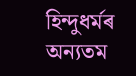হিন্দুধৰ্মৰ অন্যতম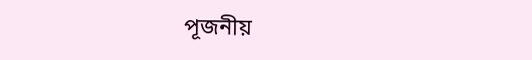পূজনীয়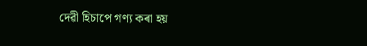দেৱী হিচাপে গণ্য কৰা হয়